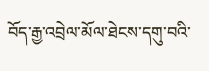བོད་རྒྱ་འབྲེལ་མོལ་ཐེངས་དགུ་བའི་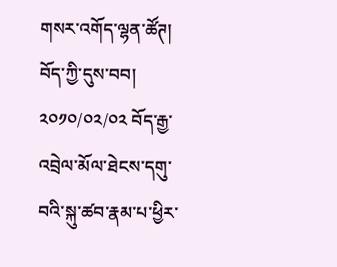གསར་འགོད་ལྷན་ཚོཊ། བོད་ཀྱི་དུས་བབ། ༢༠༡༠/༠༢/༠༢ བོད་རྒྱ་འབྲེལ་མོལ་ཐེངས་དགུ་བའི་སྐུ་ཚབ་རྣམ་པ་ཕྱིར་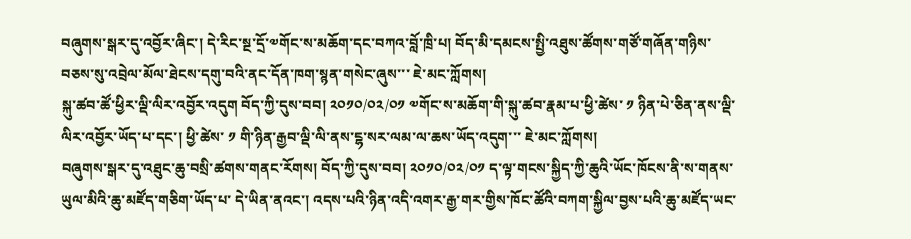བཞུགས་སྒར་དུ་འབྱོར་ཞིང་། དེ་རིང་སྔ་དྲོ་༧གོང་ས་མཆོག་དང་བཀའ་བློ་ཁྲི་པ། བོད་མི་དམངས་སྤྱི་འཐུས་ཚོགས་གཙོ་གཞོན་གཉིས་བཅས་སུ་འབྲེལ་མོལ་ཐེངས་དགུ་བའི་ནང་དོན་ཁག་སྙན་གསེང་ཞུས་་་ ཇེ་མང་ཀློགས།
སྐུ་ཚབ་ཚོ་ཕྱིར་ལྡི་ལིར་འབྱོར་འདུག བོད་ཀྱི་དུས་བབ། ༢༠༡༠/༠༢/༠༡ ༧གོང་ས་མཆོག་གི་སྐུ་ཚབ་རྣམ་པ་ཕྱི་ཚེས་ ༡ ཉིན་པེ་ཅིན་ནས་ལྡི་ལིར་འབྱོར་ཡོད་པ་དང་། ཕྱི་ཚེས་ ༡ གི་ཉིན་རྒྱབ་ལྡི་ལི་ནས་ངྷ་སར་ལམ་ལ་ཆས་ཡོད་འདུག་་་ ཇེ་མང་ཀློགས།
བཞུགས་སྒར་དུ་འཐུང་ཆུ་བསྲི་ཚགས་གནང་རོགས། བོད་ཀྱི་དུས་བབ། ༢༠༡༠/༠༢/༠༡ ད་ལྟ་གངས་སྐྱིད་ཀྱི་ཆུའི་ཡོང་ཁོངས་ནི་ས་གནས་ཡུལ་མིའི་ཆུ་མཛོད་གཅིག་ཡོད་པ་ དེ་ཡིན་ནའང་། འདས་པའི་ཉིན་འདི་འགར་རྒྱ་གར་གྱིས་ཁོང་ཚོའི་བཀག་སྐྱིལ་བྱས་པའི་ཆུ་མཛོད་ཡང་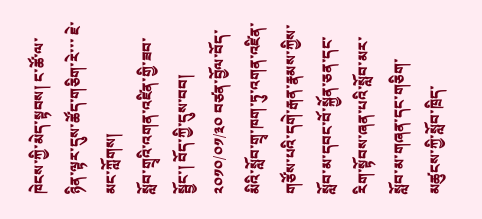ཁེངས་ཀྱི་མེད་སྟབས། ང་ཚོ་ལ་ཉིན་ལྟར་དུས་ཚོད་གཅིག་རེ་་་ ཇེ་མང་ཀློགས།
སློབ་གྲྭའི་འགན་འཛིན་གྱི་ཟབ་སྦྱོང་། བོད་ཀྱི་དུས་བབ། ༢༠༡༠/༠༡/༣༠ བཙན་བྱོལ་བོད་མིའི་སློབ་གྲྭ་ཁག་ཏུ་འགན་འཛིན་གཙོས་པའི་དགེ་རྒན་རྣམས་ཀྱིས་ སློབ་མ་དབང་བོ་སྐྱོན་ཅན་དང་རིག་སྟོབས་ཞན་པའི་སློབ་མར་སློབ་མ་གཞན་དང་གཅིག་ མཚུངས་ཀྱི་སློབ་ཁྲིད་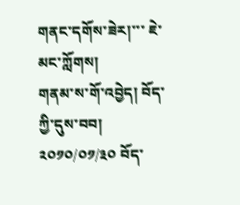གནང་དགོས་ཟེར།་་་ ཇེ་མང་ཀློགས།
གནམ་ས་གོ་འབྱེད། བོད་ཀྱི་དུས་བབ། ༢༠༡༠/༠༡/༣༠ བོད་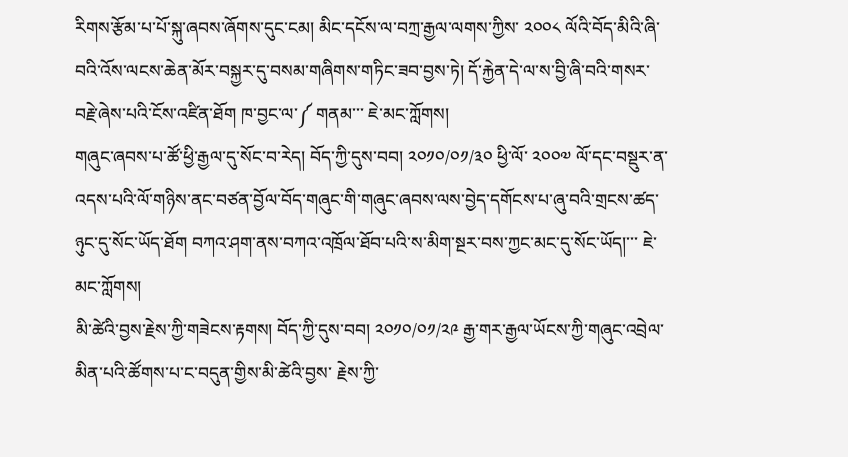རིགས་རྩོམ་པ་པོ་སྐུ་ཞབས་ཞོགས་དུང་ངམ། མིང་དངོས་ལ་བཀྲ་རྒྱལ་ལགས་ཀྱིས་ ༢༠༠༨ ལོའི་བོད་མིའི་ཞི་བའི་འོས་ལངས་ཆེན་མོར་བསྐྱར་དུ་བསམ་གཞིགས་གཏིང་ཟབ་བྱས་ཏེ། དོ་རྐྱེན་དེ་ལ་ས་བྱི་ཞི་བའི་གསར་བརྗེ་ཞེས་པའི་ངོས་འཛིན་ཐོག ཁ་བྱང་ལ་༼ གནམ་་་ ཇེ་མང་ཀློགས།
གཞུང་ཞབས་པ་ཚོ་ཕྱི་རྒྱལ་དུ་སོང་བ་རེད། བོད་ཀྱི་དུས་བབ། ༢༠༡༠/༠༡/༣༠ ཕྱི་ལོ་ ༢༠༠༧ ལོ་དང་བསྡུར་ན་འདས་པའི་ལོ་གཉིས་ནང་བཙན་བྱོལ་བོད་གཞུང་གི་གཞུང་ཞབས་ལས་བྱེད་དགོངས་པ་ཞུ་བའི་གྲངས་ཚད་ཉུང་དུ་སོང་ཡོད་ཐོག བཀའ་ཤག་ནས་བཀའ་འཁྲོལ་ཐོབ་པའི་ས་མིག་སྔར་བས་ཀྱང་མང་དུ་སོང་ཡོད།་་་ ཇེ་མང་ཀློགས།
མི་ཚེའི་བྱས་རྗེས་ཀྱི་གཟེངས་རྟགས། བོད་ཀྱི་དུས་བབ། ༢༠༡༠/༠༡/༢༩ རྒྱ་གར་རྒྱལ་ཡོངས་ཀྱི་གཞུང་འབྲེལ་མིན་པའི་ཚོགས་པ་ང་བདུན་གྱིས་མི་ཚེའི་བྱས་ རྗེས་ཀྱི་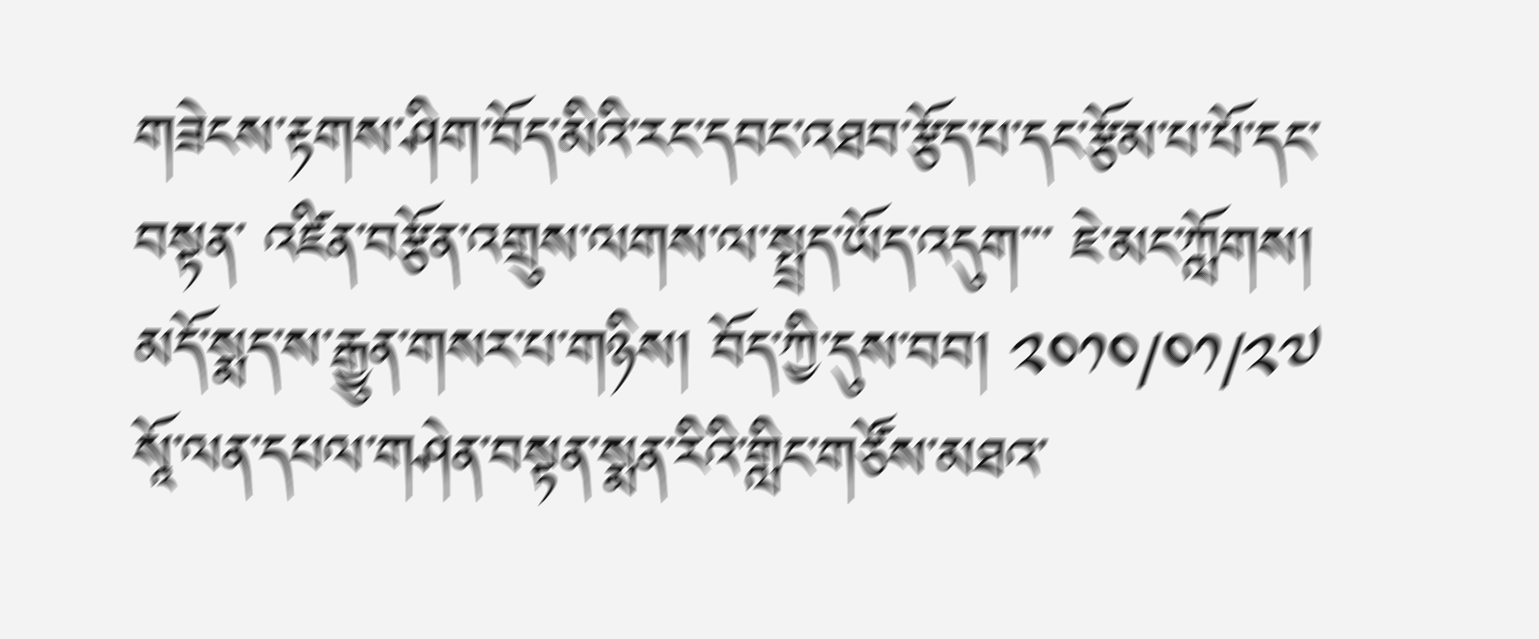གཟེངས་རྟགས་ཤིག་བོད་མིའི་རང་དབང་འཐབ་རྩོད་པ་དང་རྩོམ་པ་པོ་དང་བསྟན་ འཛིན་བརྩོན་འགྲུས་ལགས་ལ་སྤྲད་ཡོད་འདུག་་་ ཇེ་མང་ཀློགས།
མདོ་སྨད་ས་རྒྱུན་གསར་པ་གཉིས། བོད་ཀྱི་དུས་བབ། ༢༠༡༠/༠༡/༢༧ སཱོ་ལན་དཔལ་གཤེན་བསྟན་སྨན་རིའི་གླིང་གཙོས་མཐའ་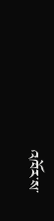འཁོར་ས་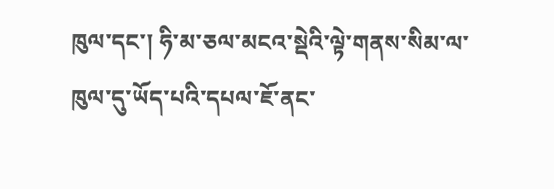ཁུལ་དང་། ཧི་མ་ཅལ་མངའ་སྡེའི་ལྟེ་གནས་སིམ་ལ་ཁུལ་དུ་ཡོད་པའི་དཔལ་ཇོ་ནང་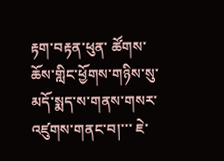རྟག་བརྟན་ཕུན་ ཚོགས་ཆོས་གླིང་ཕྱོགས་གཉིས་སུ་མདོ་སྨད་ས་གནས་གསར་འཛུགས་གནང་བ།་་་ ཇེ་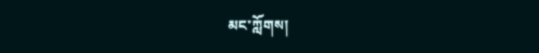མང་ཀློགས།